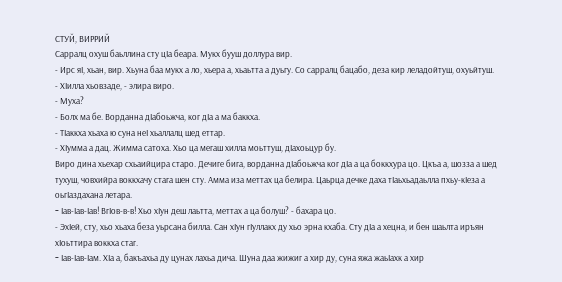СТУЙ, ВИРРИЙ
Сарралц охуш баьллина сту цIа беара. Мукх бууш доллура вир.
- Ирс яI, хьан, вир. Хьуна баа мукх а ло, хьера а, хьаьтта а дуьгу. Со сарралц бацабо, деза кир леладойтуш, охуьйтуш.
- ХIилла хьовзаде, - элира виро.
- Муха?
- Болх ма бе. Ворданна дIабоьжча, ког дIа а ма баккха.
- ТIаккха хьаха ю суна неI хьаллалц шед еттар.
- ХIумма а дац. Жимма сатоха. Хьо ца мегаш хилла моьттуш, дIахоьцур бу.
Виро дина хьехар схьаийцира старо. Дечиге бига, ворданна дIабоьжча ког дIа а ца боккхура цо. Цкъа а, шозза а шед тухуш, човхийра воккхачу стага шен сту. Амма иза меттах ца белира. Цаьрца дечке даха тIаьхьадаьлла пхьу-кIеза а оьгIаздахана летара.
- Iав-Iав-Iав! ВгIов-в-в! Хьо хIун деш лаьтта, меттах а ца болуш? - бахара цо.
- ЭхIей, сту, хьо хьаха беза уьрсана билла. Сан хIун гIуллакх ду хьо эрна кхаба. Сту дIа а хецна, и бен шаьлта иръян хIоьттира воккха стаг.
- Iав-Iав-Iам. ХIа а, бакъахьа ду цунах лахьа дича. Шуна даа жижиг а хир ду, суна яжа жаьIахк а хир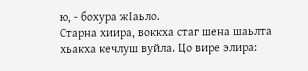ю, - бохура жIаьло.
Старна хиира, воккха стаг шена шаьлта хьакха кечлуш вуйла. Цо вире элира: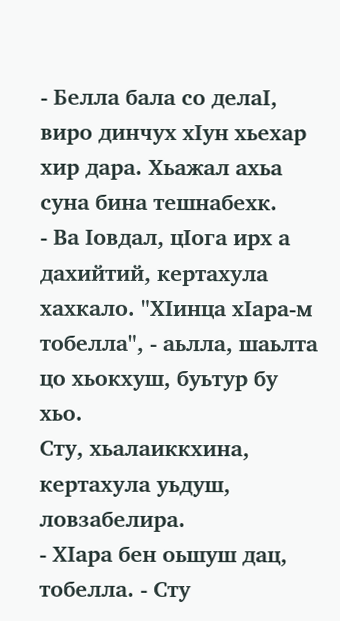- Белла бала со делаI, виро динчух хIун хьехар хир дара. Хьажал ахьа суна бина тешнабехк.
- Ва Iовдал, цIога ирх а дахийтий, кертахула хахкало. "ХIинца хIара-м тобелла", - аьлла, шаьлта цо хьокхуш, буьтур бу хьо.
Сту, хьалаиккхина, кертахула уьдуш, ловзабелира.
- ХIара бен оьшуш дац, тобелла. - Сту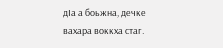дIа а боьжна, дечке вахара воккха стаг.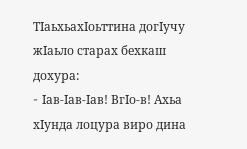ТIаьхьахIоьттина догIучу жIаьло старах бехкаш дохура:
- Iав-Iав-Iав! ВгIо-в! Ахьа хIунда лоцура виро дина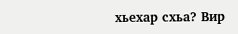хьехар схьа? Вир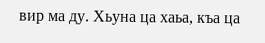вир ма ду. Хьуна ца хаьа, къа ца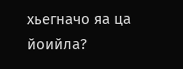хьегначо яа ца йоийла?